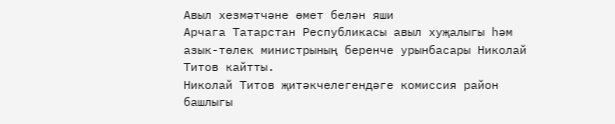Авыл хезмәтчәне өмет белән яши
Арчага Татарстан Республикасы авыл хуҗалыгы һәм азык-төлек министрының беренче урынбасары Николай Титов кайтты.
Николай Титов җитәкчелегендәге комиссия район башлыгы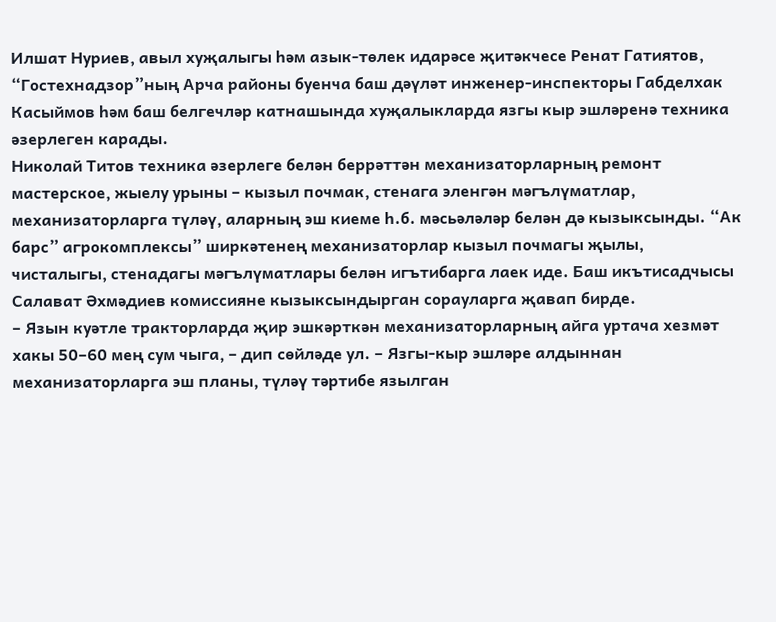Илшат Нуриев, авыл хуҗалыгы һәм азык-төлек идарәсе җитәкчесе Ренат Гатиятов, “Гостехнадзор”ның Арча районы буенча баш дәүләт инженер-инспекторы Габделхак Касыймов һәм баш белгечләр катнашында хуҗалыкларда язгы кыр эшләренә техника әзерлеген карады.
Николай Титов техника әзерлеге белән беррәттән механизаторларның ремонт мастерское, жыелу урыны – кызыл почмак, стенага эленгән мәгълүматлар, механизаторларга түләү, аларның эш киеме һ.б. мәсьәләләр белән дә кызыксынды. “Ак барс” агрокомплексы” ширкәтенең механизаторлар кызыл почмагы җылы, чисталыгы, стенадагы мәгълүматлары белән игътибарга лаек иде. Баш икътисадчысы Салават Әхмәдиев комиссияне кызыксындырган сорауларга җавап бирде.
– Язын куәтле тракторларда җир эшкәрткән механизаторларның айга уртача хезмәт хакы 50–60 мең сум чыга, – дип сөйләде ул. – Язгы-кыр эшләре алдыннан механизаторларга эш планы, түләү тәртибе язылган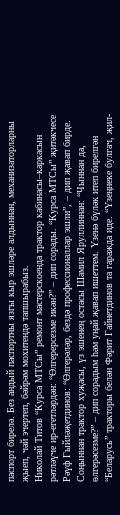паспорт бирелә. Без андый паспортны язгы кыр эшләре алдыннан, механизаторларны җыеп, чәй эчертеп, бәйрәм мохитендә тапшырабыз.
Николай Титов “Курса МТСы” ремонт мастерскоенда трактор кабинасы–каркасын рәтләүче ир-егетләрдән: “Өлгерерсезме икән?” – дип сорады. “Курса МТСы” җитәкчесе Рәүф Гыйләҗетдинов: “Өлгерәләр, бездә профессионаллар эшли”, – дип җавап бирде. Соңыннан трактор хуҗасы, үз эшенең остасы Шамил Яруллиннан: “Чыннан да, өлгерәсезме?” – дип сорадым һәм уңай җавап ишеттем. Үзенә бүләк итеп бирелгән “Беларусь” тракторы белән Фәрит Гайнетдинов та гаражда иде. “Үзеңнеке булгач, җил-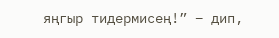яңгыр тидермисең!” – дип,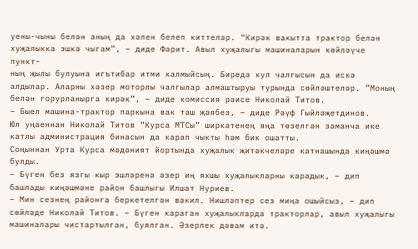уены-чыны белән аның да хәлен белеп киттеләр. “Кирәк вакытта трактор белән хуҗалыкка эшкә чыгам”, – диде Фәрит. Авыл хуҗалыгы машиналарын көйләүче пункт-
ның җылы булуына игътибар итми калмыйсың. Биредә кул чалгысын да искә алдылар. Аларны хәзер моторлы чалгылар алмаштыруы турында сөйләштеләр. ”Моның белән горурланырга кирәк”, – диде комиссия рәисе Николай Титов.
– Быел машина-трактор паркына вак таш җәябез, – диде Рәүф Гыйләҗетдинов.
Юл уңаеннан Николай Титов “Курса МТСы” ширкәтенең яңа төзелгән заманча ике катлы администрация бинасын да карап чыкты һәм бик ошатты.
Соңыннан Урта Курса мәдәният йортында хуҗалык җитәкчеләре катнашында киңәшмә булды.
– Бүген без язгы кыр эшләренә әзер иң яхшы хуҗалыкларны карадык, – дип башлады киңәшмәне район башлыгы Илшат Нуриев.
– Мин сезнең районга беркетелгән вәкил. Нишләптер сез миңа ошыйсыз, – дип сөйләде Николай Титов. – Бүген караган хуҗалыкларда тракторлар, авыл хуҗалыгы машиналары чистартылган, буялган. Әзерлек дәвам итә.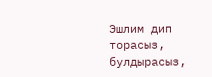Эшлим дип торасыз, булдырасыз,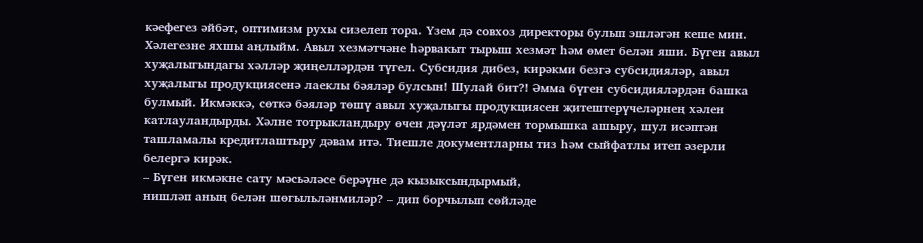кәефегез әйбәт, оптимизм рухы сизелеп тора. Үзем дә совхоз директоры булып эшләгән кеше мин. Хәлегезне яхшы аңлыйм. Авыл хезмәтчәне һәрвакыт тырыш хезмәт һәм өмет белән яши. Бүген авыл хуҗалыгындагы хәлләр җиңелләрдән түгел. Субсидия дибез, кирәкми безгә субсидияләр, авыл хуҗалыгы продукциясенә лаеклы бәяләр булсын! Шулай бит?! Әмма бүген субсидияләрдән башка булмый. Икмәккә, сөткә бәяләр төшү авыл хуҗалыгы продукциясен җитештерүчеләрнең хәлен катлауландырды. Хәлне тотрыкландыру өчен дәүләт ярдәмен тормышка ашыру, шул исәптән ташламалы кредитлаштыру дәвам итә. Тиешле документларны тиз һәм сыйфатлы итеп әзерли белергә кирәк.
– Бүген икмәкне сату мәсьәләсе берәүне дә кызыксындырмый,
нишләп аның белән шөгыльләнмиләр? – дип борчылып сөйләде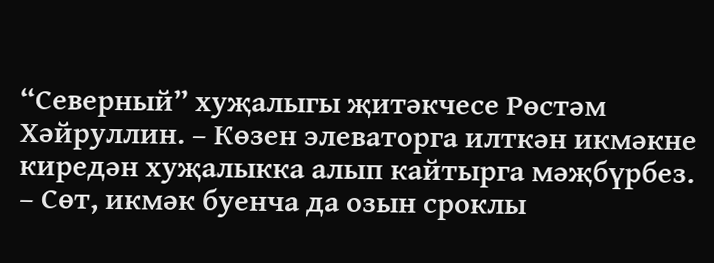“Северный” хуҗалыгы җитәкчесе Рөстәм Хәйруллин. – Көзен элеваторга илткән икмәкне киредән хуҗалыкка алып кайтырга мәҗбүрбез.
– Сөт, икмәк буенча да озын сроклы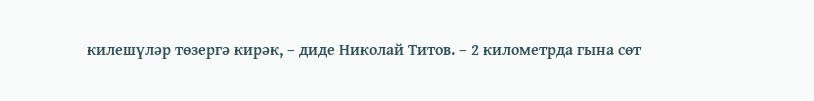килешүләр төзергә кирәк, – диде Николай Титов. – 2 километрда гына сөт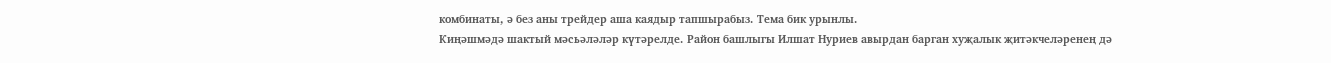комбинаты, ә без аны трейдер аша каядыр тапшырабыз. Тема бик урынлы.
Киңәшмәдә шактый мәсьәләләр күтәрелде. Район башлыгы Илшат Нуриев авырдан барган хуҗалык җитәкчеләренең дә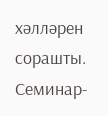хәлләрен сорашты. Семинар-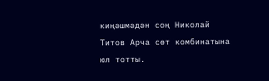киңәшмәдән соң Николай Титов Арча сөт комбинатына юл тотты.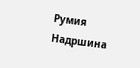Румия Надршина